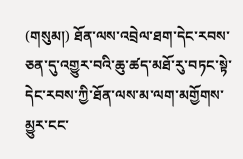(གསུམ།) ཐོན་ལས་འབྲེལ་ཐག་དེང་རབས་ཅན་དུ་འགྱུར་བའི་ཆུ་ཚད་མཐོ་རུ་བཏང་སྟེ་དེང་རབས་ཀྱི་ཐོན་ལས་མ་ལག་མགྱོགས་མྱུར་ངང་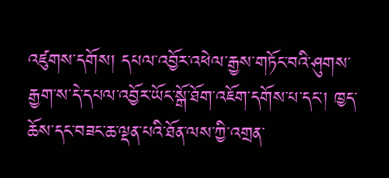འཛུགས་དགོས། དཔལ་འབྱོར་འཕེལ་རྒྱས་གཏོང་བའི་ཤུགས་རྒྱག་ས་དེ་དཔལ་འབྱོར་ཡོང་སྒོ་ཐོག་འཇོག་དགོས་པ་དང་། ཁྱད་ཆོས་དང་བཟང་ཆ་ལྡན་པའི་ཐོན་ལས་ཀྱི་འགྲན་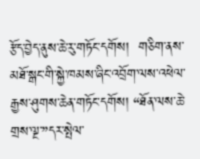རྩོད་བྱེད་ནུས་ཆེ་རུ་གཏོང་དགོས།  གཅིག་ནས་མཐོ་སྒང་གི་སྐྱེ་ཁམས་ཞིང་འབྲོག་ལས་འཕེལ་རྒྱས་ཤུགས་ཆེན་གཏོང་དགོས། “ཐོན་ལས་ཆེ་གྲས་ལྔ་”དར་སྤེལ་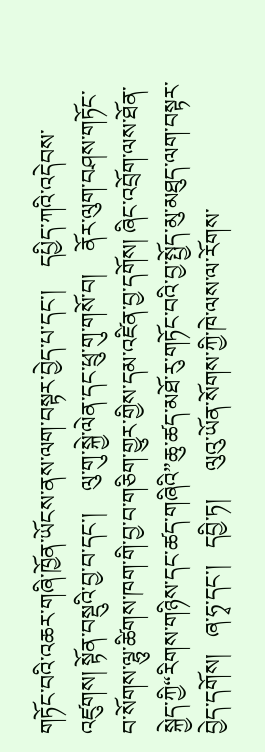གཏོང་བའི་འཆར་གཞི་ཁྱོན་ཡོངས་ནས་ལག་བསྟར་བྱེད་པ་དང་།    དཔྱིད་ཀའི་འདེབས་འཛུགས། སྟོན་བསྡུའི་བྱ་བ་དང་།    ལུ་གུ་སྐྱེ་ལེན་དང་ཕྲུ་གུ་གསོ་བ།    ནོར་ལུག་བཤས་གཏོང་བ་སོགས་ལྷུ་ཚིགས་ཁག་གི་བྱ་བ་གཅིག་གྱུར་གྱིས་དམ་འཛིན་བྱ་དགོས། ཞིང་འབྲོག་ལས་ཐོན་སྐྱེད་ཀྱི“རིགས་གཉིས་དང་ཚད་གཞིའི”ཆུ་ཚད་མཐོ་རུ་གཏོང་བའི་བྱ་སྤྱོད་མུ་མཐུད་ལག་བསྟར་བྱེད་དགོས།   ཞ་ཧྭ་དང་།   དབྱི་ཏ།     ལུའུ་ཡོན་སོགས་ཀྱི་ཁེ་ལས་ལ་རོགས་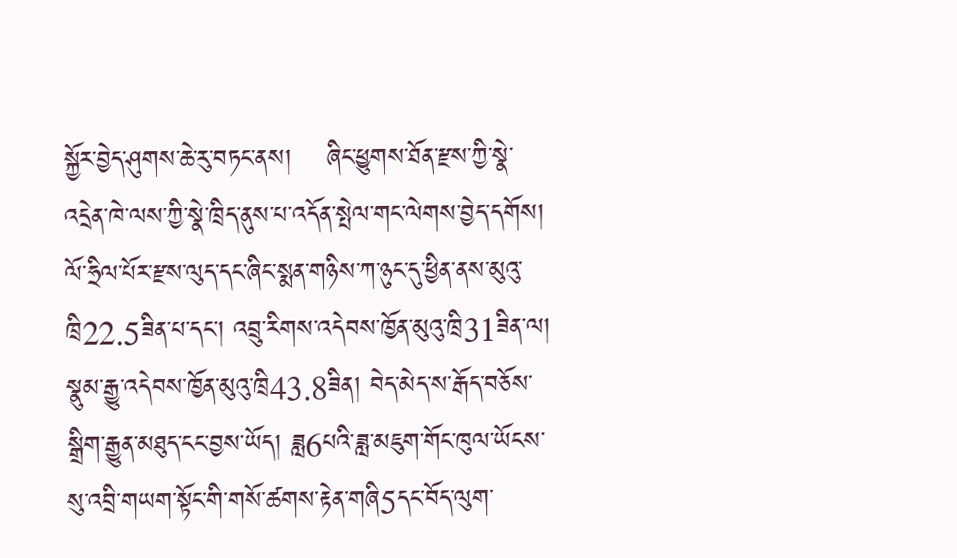སྐྱོར་བྱེད་ཤུགས་ཆེ་རུ་བཏང་ནས།    ཞིང་ཕྱུགས་ཐོན་རྫས་ཀྱི་སྣེ་འདྲེན་ཁེ་ལས་ཀྱི་སྣེ་ཁྲིད་ནུས་པ་འདོན་སྤེལ་གང་ལེགས་བྱེད་དགོས།    ལོ་ཧྲིལ་པོར་རྫས་ལུད་དང་ཞིང་སྨན་གཉིས་ཀ་ཉུང་དུ་ཕྱིན་ནས་མུའུ་ཁྲི22.5ཟིན་པ་དང་། འབྲུ་རིགས་འདེབས་ཁྱོན་མུའུ་ཁྲི31ཟིན་ལ།  སྣུམ་རྒྱུ་འདེབས་ཁྱོན་མུའུ་ཁྲི43.8ཟིན། བེད་མེད་ས་རྒོད་བཅོས་སྒྲིག་རྒྱུན་མཐུད་ངང་བྱས་ཡོད། ཟླ6པའི་ཟླ་མཇུག་གོང་ཁུལ་ཡོངས་སུ་འབྲི་གཡག་སྟོང་གི་གསོ་ཚགས་རྟེན་གཞི5དང་བོད་ལུག་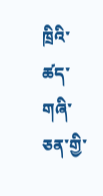ཁྲིའི་ཚད་གཞི་ཅན་གྱི་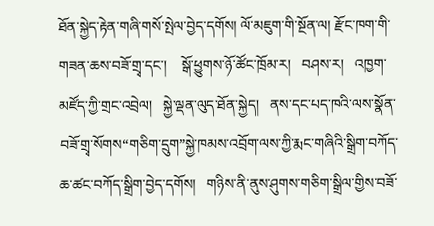ཐོན་སྐྱེད་རྟེན་གཞི་གསོ་སྤེལ་བྱེད་དགོས། ལོ་མཇུག་གི་སྔོན་ལ། རྫོང་ཁག་གི་གཟན་ཆས་བཟོ་གྲྭ་དང་།    སྒོ་ཕྱུགས་ཉོ་ཚོང་ཁྲོམ་ར།   བཤས་ར།   འཁྱག་མཛོད་ཀྱི་གྲང་འབྲེལ།   སྐྱེ་ལྡན་ལུད་ཐོན་སྐྱེད།   ནས་དང་པད་ཁའི་ལས་སྣོན་བཟོ་གྲྭ་སོགས“གཅིག་དྲུག”སྐྱེ་ཁམས་འབྲོག་ལས་ཀྱི་རྨང་གཞིའི་སྒྲིག་བཀོད་ཆ་ཚང་བཀོད་སྒྲིག་བྱེད་དགོས།   གཉིས་ནི་ནུས་ཤུགས་གཅིག་སྒྲིལ་གྱིས་བཟོ་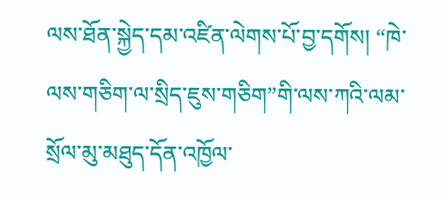ལས་ཐོན་སྐྱེད་དམ་འཛིན་ལེགས་པོ་བྱ་དགོས། “ཁེ་ལས་གཅིག་ལ་སྲིད་ཇུས་གཅིག”གི་ལས་ཀའི་ལམ་སྲོལ་མུ་མཐུད་དོན་འཁྱོལ་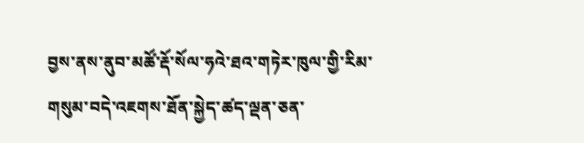བྱས་ནས་ནུབ་མཚོ་རྡོ་སོལ་ཧའེ་ཐའ་གཏེར་ཁུལ་གྱི་རིམ་གསུམ་བདེ་འཇགས་ཐོན་སྐྱེད་ཚད་ལྡན་ཅན་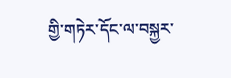གྱི་གཏེར་དོང་ལ་བསྐྱར་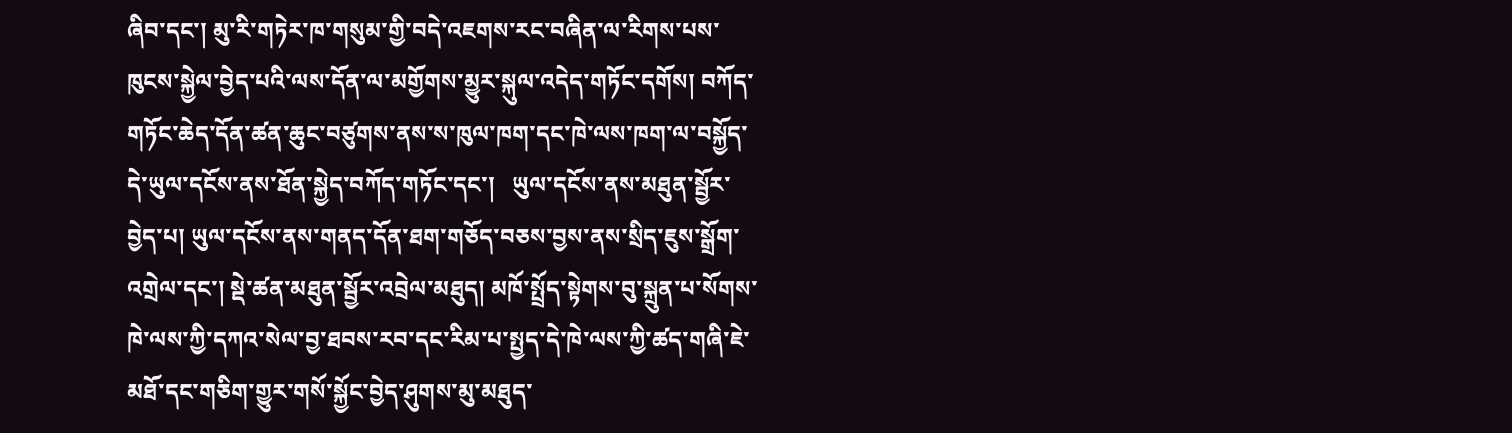ཞིབ་དང་། མུ་རི་གཏེར་ཁ་གསུམ་གྱི་བདེ་འཇགས་རང་བཞིན་ལ་རིགས་པས་ཁུངས་སྐྱེལ་བྱེད་པའི་ལས་དོན་ལ་མགྱོགས་མྱུར་སྐུལ་འདེད་གཏོང་དགོས། བཀོད་གཏོང་ཆེད་དོན་ཚན་ཆུང་བཙུགས་ནས་ས་ཁུལ་ཁག་དང་ཁེ་ལས་ཁག་ལ་བསྐྱོད་དེ་ཡུལ་དངོས་ནས་ཐོན་སྐྱེད་བཀོད་གཏོང་དང་།   ཡུལ་དངོས་ནས་མཐུན་སྦྱོར་བྱེད་པ། ཡུལ་དངོས་ནས་གནད་དོན་ཐག་གཅོད་བཅས་བྱས་ནས་སྲིད་ཇུས་སྒྲོག་འགྲེལ་དང་། སྡེ་ཚན་མཐུན་སྦྱོར་འབྲེལ་མཐུད། མཁོ་སྤྲོད་སྟེགས་བུ་སྐྲུན་པ་སོགས་ཁེ་ལས་ཀྱི་དཀའ་སེལ་བྱ་ཐབས་རབ་དང་རིམ་པ་སྤྱད་དེ་ཁེ་ལས་ཀྱི་ཚད་གཞི་ཇེ་མཐོ་དང་གཅིག་གྱུར་གསོ་སྐྱོང་བྱེད་ཤུགས་མུ་མཐུད་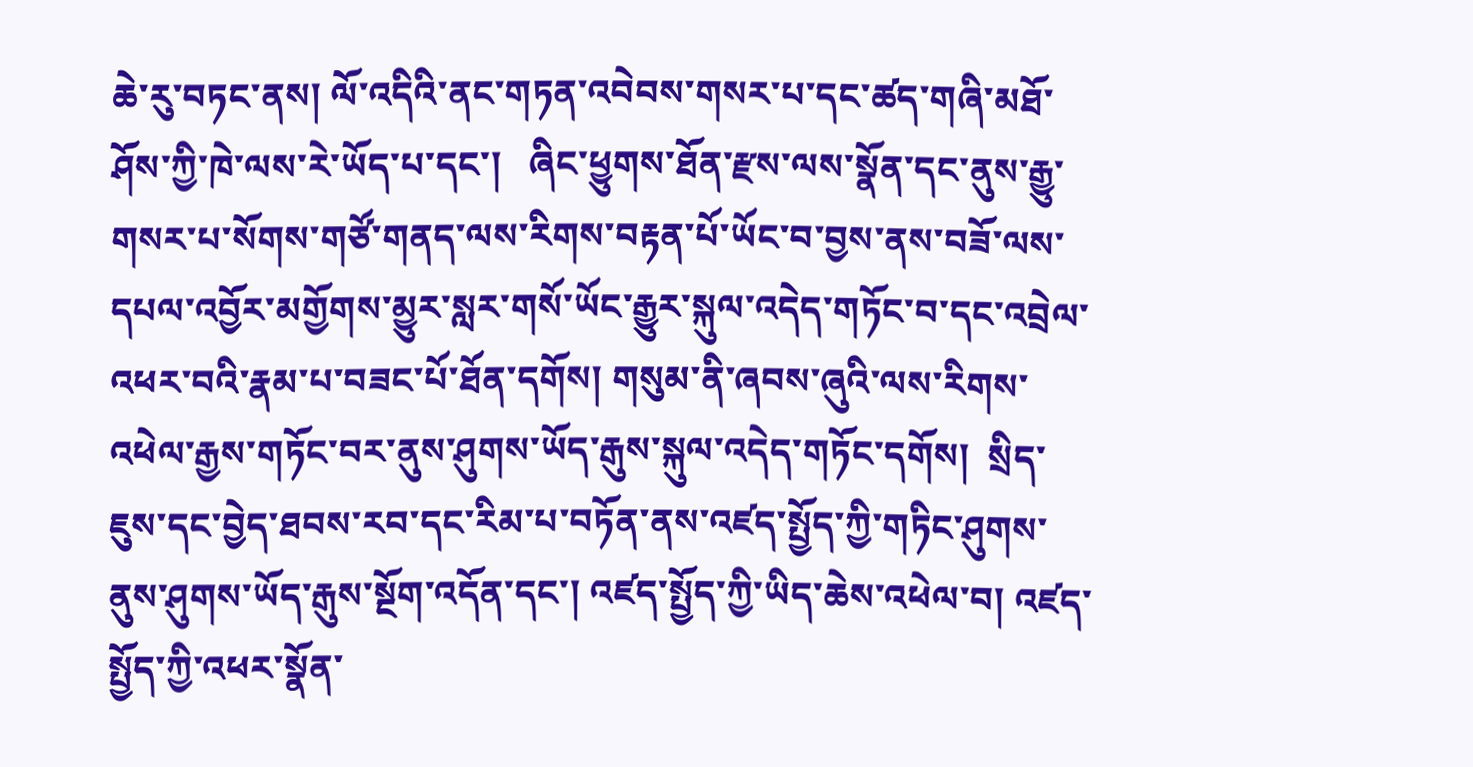ཆེ་རུ་བཏང་ནས། ལོ་འདིའི་ནང་གཏན་འབེབས་གསར་པ་དང་ཚད་གཞི་མཐོ་ཤོས་ཀྱི་ཁེ་ལས་རེ་ཡོད་པ་དང་།   ཞིང་ཕྱུགས་ཐོན་རྫས་ལས་སྣོན་དང་ནུས་རྒྱུ་གསར་པ་སོགས་གཙོ་གནད་ལས་རིགས་བརྟན་པོ་ཡོང་བ་བྱས་ནས་བཟོ་ལས་དཔལ་འབྱོར་མགྱོགས་མྱུར་སླར་གསོ་ཡོང་རྒྱུར་སྐུལ་འདེད་གཏོང་བ་དང་འབྲེལ་འཕར་བའི་རྣམ་པ་བཟང་པོ་ཐོན་དགོས། གསུམ་ནི་ཞབས་ཞུའི་ལས་རིགས་འཕེལ་རྒྱས་གཏོང་བར་ནུས་ཤུགས་ཡོད་རྒུས་སྐུལ་འདེད་གཏོང་དགོས།  སྲིད་ཇུས་དང་བྱེད་ཐབས་རབ་དང་རིམ་པ་བཏོན་ནས་འཛད་སྤྱོད་ཀྱི་གཏིང་ཤུགས་ནུས་ཤུགས་ཡོད་རྒུས་སྔོག་འདོན་དང་། འཛད་སྤྱོད་ཀྱི་ཡིད་ཆེས་འཕེལ་བ། འཛད་སྤྱོད་ཀྱི་འཕར་སྣོན་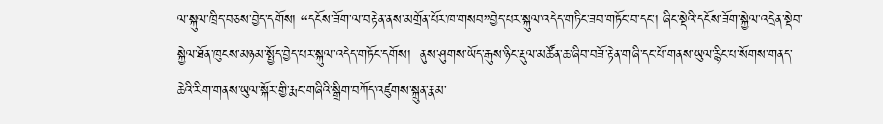ལ་སྐུལ་ཁྲིད་བཅས་བྱེད་དགོས། “དངོས་ཟོག་ལ་བརྟེན་ནས་མགྲོན་པོར་ཁ་གསབ”བྱེད་པར་སྐུལ་འདེད་གཏིང་ཟབ་གཏོང་བ་དང་། ཞིང་སྡེའི་དངོས་ཟོག་སྐྱེལ་འདྲེན་སྡེབ་སྐྱེལ་ཐོན་ཁུངས་མཉམ་སྤྱོད་བྱེད་པར་སྐུལ་འདེད་གཏོང་དགོས།  ནུས་ཤུགས་ཡོད་རྒུས་ཉིང་རྡུལ་མཚོན་ཆ་ཞིབ་བཟོ་རྟེན་གཞི་དང་པོ་གནས་ཡུལ་རྙིང་པ་སོགས་གནད་ཆེའི་རིག་གནས་ཡུལ་སྐོར་གྱི་རྨང་གཞིའི་སྒྲིག་བཀོད་འཛུགས་སྐྲུན་རྣམ་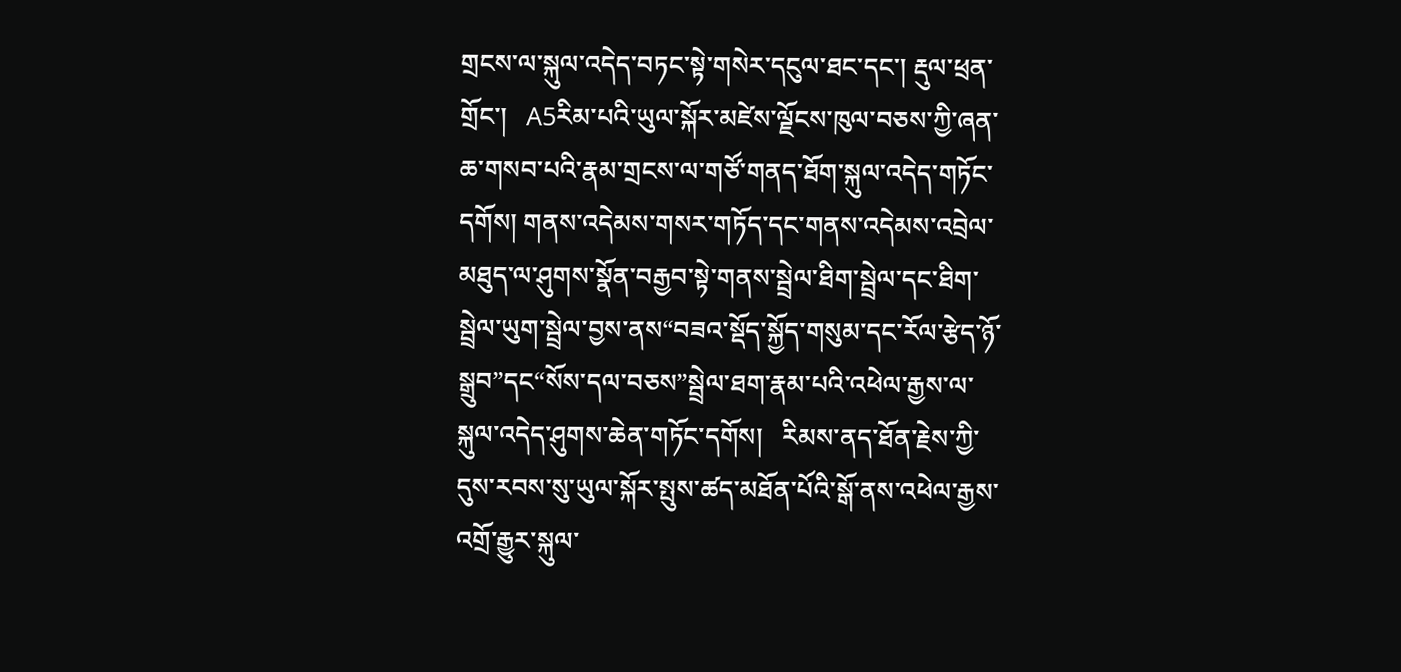གྲངས་ལ་སྐུལ་འདེད་བཏང་སྟེ་གསེར་དངུལ་ཐང་དང་། རྡུལ་ཕྲན་གྲོང་།   A5རིམ་པའི་ཡུལ་སྐོར་མཛེས་ལྗོངས་ཁུལ་བཅས་ཀྱི་ཞན་ཆ་གསབ་པའི་རྣམ་གྲངས་ལ་གཙོ་གནད་ཐོག་སྐུལ་འདེད་གཏོང་དགོས། གནས་འདེམས་གསར་གཏོད་དང་གནས་འདེམས་འབྲེལ་མཐུད་ལ་ཤུགས་སྣོན་བརྒྱབ་སྟེ་གནས་སྦྲེལ་ཐིག་སྦྲེལ་དང་ཐིག་སྦྲེལ་ཡུག་སྦྲེལ་བྱས་ནས“བཟའ་སྡོད་སྐྱོད་གསུམ་དང་རོལ་རྩེད་ཉོ་སྒྲུབ”དང“སོས་དལ་བཅས”སྦྲེལ་ཐག་རྣམ་པའི་འཕེལ་རྒྱས་ལ་སྐུལ་འདེད་ཤུགས་ཆེན་གཏོང་དགོས།   རིམས་ནད་ཐོན་རྗེས་ཀྱི་དུས་རབས་སུ་ཡུལ་སྐོར་སྤུས་ཚད་མཐོན་པོའི་སྒོ་ནས་འཕེལ་རྒྱས་འགྲོ་རྒྱུར་སྐུལ་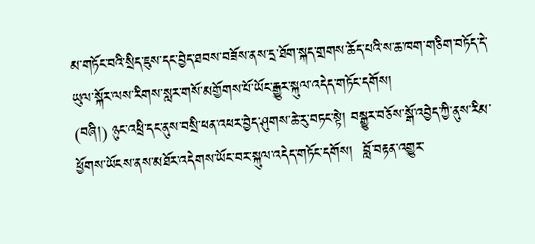མ་གཏོང་བའི་སྲིད་ཇུས་དང་བྱེད་ཐབས་བཟོས་ནས་དྲ་ཐོག་སྐད་གྲགས་ཆོད་པའི་ས་ཆ་ཁག་གཅིག་བཏོད་དེ་ཡུལ་སྐོར་ལས་རིགས་སླར་གསོ་མགྱོགས་པོ་ཡོང་རྒྱུར་སྐུལ་འདེད་གཏོང་དགོས།
(བཞི།) ཉུང་འཕྲི་དང་ནུས་བསྲི་ཕན་འཕར་བྱེད་ཤུགས་ཆེ་རུ་བཏང་སྟེ། བསྒྱུར་བཅོས་སྒོ་འབྱེད་ཀྱི་ནུས་རིམ་ཕྱོགས་ཡོངས་ནས་མཐོར་འདེགས་ཡོང་བར་སྐུལ་འདེད་གཏོང་དགོས།  བློ་བརྟན་འགྱུར་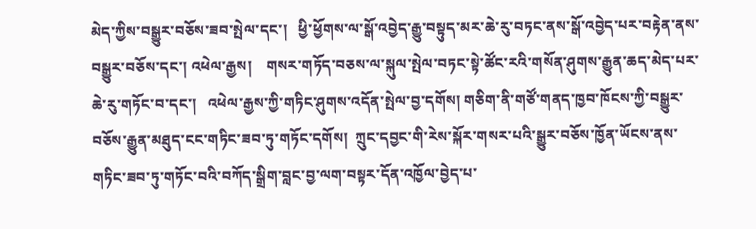མེད་ཀྱིས་བསྒྱུར་བཅོས་ཟབ་སྤེལ་དང་།   ཕྱི་ཕྱོགས་ལ་སྒོ་འབྱེད་རྒྱུ་བསྟུད་མར་ཆེ་རུ་བཏང་ནས་སྒོ་འབྱེད་པར་བརྟེན་ནས་བསྒྱུར་བཅོས་དང་། འཕེལ་རྒྱས།    གསར་གཏོད་བཅས་ལ་སྐུལ་སྤེལ་བཏང་སྟེ་ཚོང་རའི་གསོན་ཤུགས་རྒྱུན་ཆད་མེད་པར་ཆེ་རུ་གཏོང་བ་དང་།   འཕེལ་རྒྱས་ཀྱི་གཏིང་ཤུགས་འདོན་སྤེལ་བྱ་དགོས། གཅིག་ནི་གཙོ་གནད་ཁྱབ་ཁོངས་ཀྱི་བསྒྱུར་བཅོས་རྒྱུན་མཐུད་ངང་གཏིང་ཟབ་ཏུ་གཏོང་དགོས།  ཀྲུང་དབྱང་གི་རེས་སྐོར་གསར་པའི་སྒྱུར་བཅོས་ཁྱོན་ཡོངས་ནས་གཏིང་ཟབ་ཏུ་གཏོང་བའི་བཀོད་སྒྲིག་བླང་བྱ་ལག་བསྟར་དོན་འཁྱོལ་བྱེད་པ་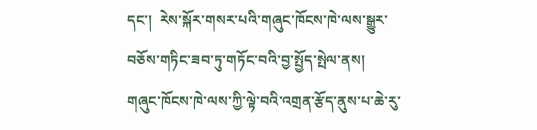དང་།  རེས་སྐོར་གསར་པའི་གཞུང་ཁོངས་ཁེ་ལས་སྒྱུར་བཅོས་གཏིང་ཟབ་ཏུ་གཏོང་བའི་བྱ་སྤྱོད་སྤེལ་ནས།   གཞུང་ཁོངས་ཁེ་ལས་ཀྱི་ལྟེ་བའི་འགྲན་རྩོད་ནུས་པ་ཆེ་རུ་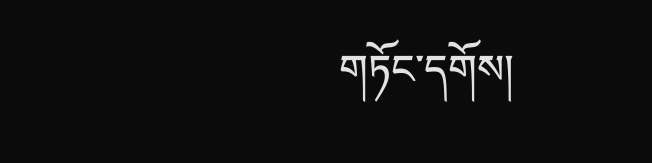གཏོང་དགོས།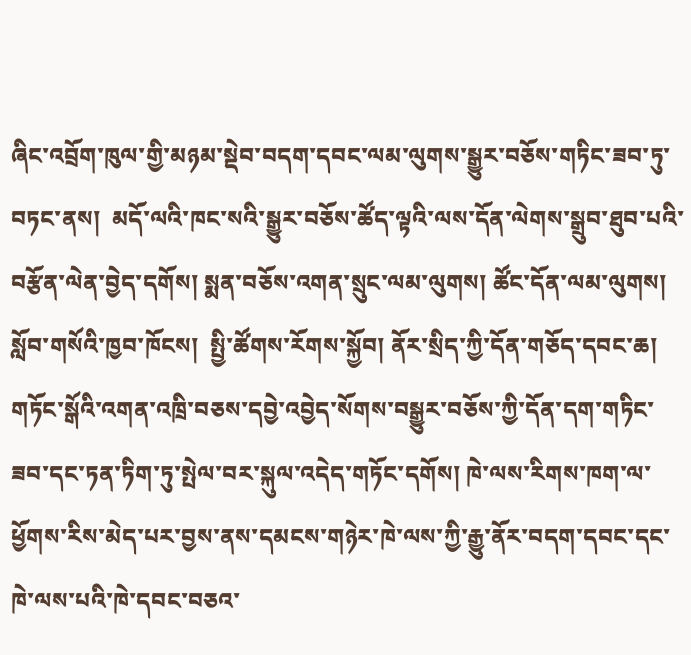ཞིང་འབྲོག་ཁུལ་གྱི་མཉམ་སྡེབ་བདག་དབང་ལམ་ལུགས་སྒྱུར་བཅོས་གཏིང་ཟབ་ཏུ་བཏང་ནས།  མདོ་ལའི་ཁང་སའི་སྒྱུར་བཅོས་ཚོད་ལྟའི་ལས་དོན་ལེགས་སྒྲུབ་ཐུབ་པའི་བརྩོན་ལེན་བྱེད་དགོས། སྨན་བཅོས་འགན་སྲུང་ལམ་ལུགས། ཚོང་དོན་ལམ་ལུགས།   སློབ་གསོའི་ཁྱབ་ཁོངས།  སྤྱི་ཚོགས་རོགས་སྐྱོབ། ནོར་སྲིད་ཀྱི་དོན་གཅོད་དབང་ཆ། གཏོང་སྒོའི་འགན་འཁྲི་བཅས་དབྱེ་འབྱེད་སོགས་བསྒྱུར་བཅོས་ཀྱི་དོན་དག་གཏིང་ཟབ་དང་ཏན་ཏིག་ཏུ་སྤེལ་བར་སྐུལ་འདེད་གཏོང་དགོས། ཁེ་ལས་རིགས་ཁག་ལ་ཕྱོགས་རིས་མེད་པར་བྱས་ནས་དམངས་གཉེར་ཁེ་ལས་ཀྱི་རྒྱུ་ནོར་བདག་དབང་དང་ཁེ་ལས་པའི་ཁེ་དབང་བཅའ་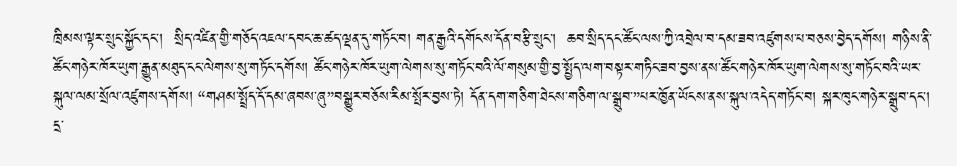ཁྲིམས་ལྟར་སྲུང་སྐྱོང་དང་།  སྲིད་འཛིན་གྱི་གཅོད་འཇལ་དབང་ཆ་ཚད་ལྡན་དུ་གཏོང་བ། གན་རྒྱའི་དགོངས་དོན་བརྩི་སྲུང་།  ཆབ་སྲིད་དང་ཚོང་ལས་ཀྱི་འབྲེལ་བ་དམ་ཟབ་འཛུགས་པ་བཅས་བྱེད་དགོས། གཉིས་ནི་ཚོང་གཉེར་ཁོར་ཡུག་རྒྱུན་མཐུད་ངང་ལེགས་སུ་གཏོང་དགོས། ཚོང་གཉེར་ཁོར་ཡུག་ལེགས་སུ་གཏོང་བའི་ལོ་གསུམ་གྱི་བྱ་སྤྱོད་ལག་བསྟར་གཏིང་ཟབ་བྱས་ནས་ཚོང་གཉེར་ཁོར་ཡུག་ལེགས་སུ་གཏོང་བའི་ཡར་སྐུལ་ལམ་སྲོལ་འཛུགས་དགོས། “གཤམ་སྤྲོད་དོ་དམ་ཞབས་ཞུ”བསྒྱུར་བཅོས་རིམ་སྤོར་བྱས་ཏེ། དོན་དག་གཅིག་ཐེངས་གཅིག་ལ་སྒྲུབ་”པར་ཁྱོན་ཡོངས་ནས་སྐུལ་འདེད་གཏོང་བ། སྐར་ཁུང་གཉེར་སྒྲུབ་དང་། དྲ་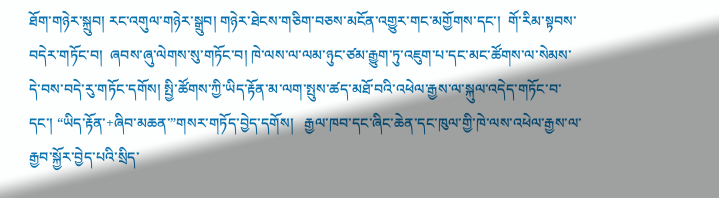ཐོག་གཉེར་སྐྲུབ། རང་འགུལ་གཉེར་སྒྲུབ། གཉེར་ཐེངས་གཅིག་བཅས་མངོན་འགྱུར་གང་མགྱོགས་དང་།  གོ་རིམ་སྟབས་བདེར་གཏོང་བ།  ཞབས་ཞུ་ལེགས་སུ་གཏོང་བ། ཁེ་ལས་ལ་ལམ་ཉུང་ཙམ་རྒྱུག་ཏུ་འཇུག་པ་དང་མང་ཚོགས་ལ་སེམས་དེ་བས་བདེ་རུ་གཏོང་དགོས། སྤྱི་ཚོགས་ཀྱི་ཡིད་རྟོན་མ་ལག་སྤུས་ཚད་མཐོ་བའི་འཕེལ་རྒྱས་ལ་སྐུལ་འདེད་གཏོང་བ་དང་། “ཡིད་རྟོན་+ཞིབ་མཆན་”གསར་གཏོད་བྱེད་དགོས།   རྒྱལ་ཁབ་དང་ཞིང་ཆེན་དང་ཁུལ་གྱི་ཁེ་ལས་འཕེལ་རྒྱས་ལ་རྒྱབ་སྐྱོར་བྱེད་པའི་སྲིད་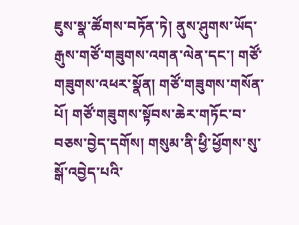ཇུས་སྣ་ཚོགས་བཏོན་ཏེ། ནུས་ཤུགས་ཡོད་རྒུས་གཙོ་གཟུགས་འགན་ལེན་དང་། གཙོ་གཟུགས་འཕར་སྣོན། གཙོ་གཟུགས་གསོན་པོ། གཙོ་གཟུགས་སྟོབས་ཆེར་གཏོང་བ་བཅས་བྱེད་དགོས། གསུམ་ནི་ཕྱི་ཕྱོགས་སུ་སྒོ་འབྱེད་པའི་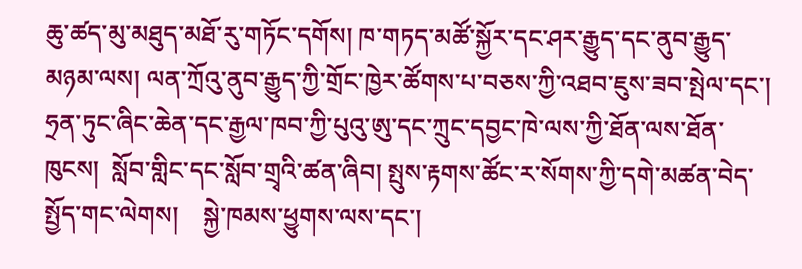ཆུ་ཚད་མུ་མཐུད་མཐོ་རུ་གཏོང་དགོས། ཁ་གཏད་མཚོ་སྐྱོར་དང་ཤར་རྒྱུད་དང་ནུབ་རྒྱུད་མཉམ་ལས། ལན་ཀྲོའུ་ནུབ་རྒྱུད་ཀྱི་གྲོང་ཁྱེར་ཚོགས་པ་བཅས་ཀྱི་འཐབ་ཇུས་ཟབ་སྤེལ་དང་།   ཧྲན་ཏུང་ཞིང་ཆེན་དང་རྒྱལ་ཁབ་ཀྱི་པུའུ་ཨུ་དང་ཀྲུང་དབྱང་ཁེ་ལས་ཀྱི་ཐོན་ལས་ཐོན་ཁུངས།  སློབ་གླིང་དང་སློབ་གྲྭའི་ཚན་ཞིབ། སྤུས་རྟགས་ཚོང་ར་སོགས་ཀྱི་དགེ་མཚན་བེད་སྤྱོད་གང་ལེགས།    སྐྱེ་ཁམས་ཕྱུགས་ལས་དང་།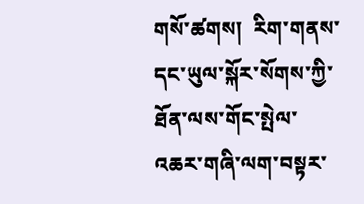གསོ་ཚགས།  རིག་གནས་དང་ཡུལ་སྐོར་སོགས་ཀྱི་ཐོན་ལས་གོང་སྤེལ་འཆར་གཞི་ལག་བསྟར་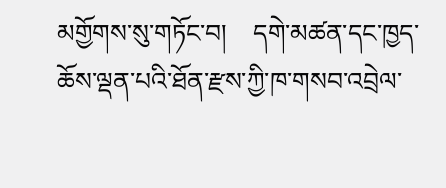མགྱོགས་སུ་གཏོང་བ།    དགེ་མཚན་དང་ཁྱད་ཆོས་ལྡན་པའི་ཐོན་རྫས་ཀྱི་ཁ་གསབ་འབྲེལ་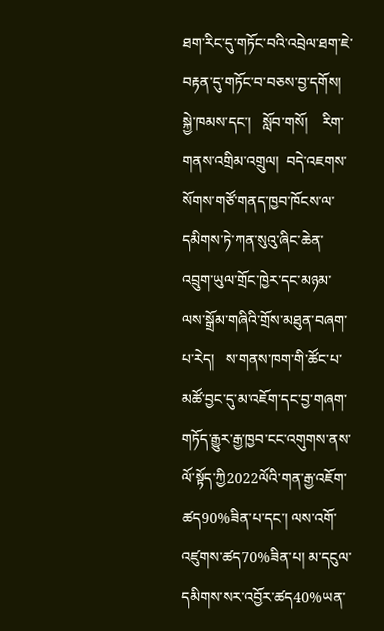ཐག་རིང་དུ་གཏོང་བའི་འབྲེལ་ཐག་ཇེ་བརྟན་དུ་གཏོང་བ་བཅས་བྱ་དགོས། སྐྱེ་ཁམས་དང་།   སློབ་གསོ།    རིག་གནས་འགྲིམ་འགྲུལ།  བདེ་འཇགས་སོགས་གཙོ་གནད་ཁྱབ་ཁོངས་ལ་དམིགས་ཏེ་ཀན་སུའུ་ཞིང་ཆེན་འབྲུག་ཡུལ་གྲོང་ཁྱེར་དང་མཉམ་ལས་སྒྲོམ་གཞིའི་གྲོས་མཐུན་བཞག་པ་རེད།   ས་གནས་ཁག་གི་ཚོང་པ་མཚོ་བྱང་དུ་མ་འཇོག་དང་བྱ་གཞག་གཏོད་རྒྱུར་རྒྱ་ཁྱབ་ངང་འགུགས་ནས་ལོ་སྟོད་ཀྱི2022ལོའི་གན་རྒྱ་འཇོག་ཚད90%ཟིན་པ་དང་། ལས་འགོ་འཛུགས་ཚད70%ཟིན་པ། མ་དངུལ་དམིགས་སར་འབྱོར་ཚད40%ཡན་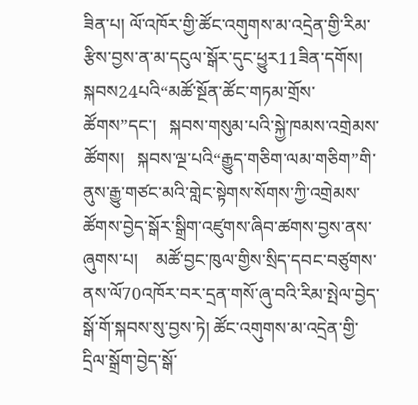ཟིན་པ། ལོ་འཁོར་གྱི་ཚོང་འགུགས་མ་འདྲེན་གྱི་རིམ་རྩིས་བྱས་ན་མ་དངུལ་སྒོར་དུང་ཕྱུར11ཟིན་དགོས། སྐབས24པའི“མཚོ་སྔོན་ཚོང་གཏམ་གྲོས་ཚོགས”དང་།   སྐབས་གསུམ་པའི་སྐྱེ་ཁམས་འགྲེམས་ཚོགས།   སྐབས་ལྔ་པའི“རྒྱུད་གཅིག་ལམ་གཅིག”གི་ནུས་རྒྱུ་གཙང་མའི་གླེང་སྟེགས་སོགས་ཀྱི་འགྲེམས་ཚོགས་བྱེད་སྒོར་སྒྲིག་འཛུགས་ཞིབ་ཚགས་བྱས་ནས་ཞུགས་པ།    མཚོ་བྱང་ཁུལ་གྱིས་སྲིད་དབང་བཙུགས་ནས་ལོ70འཁོར་བར་དྲན་གསོ་ཞུ་བའི་རིམ་སྤེལ་བྱེད་སྒོ་གོ་སྐབས་སུ་བྱས་ཏེ། ཚོང་འགུགས་མ་འདྲེན་གྱི་དྲིལ་སྒྲོག་བྱེད་སྒོ་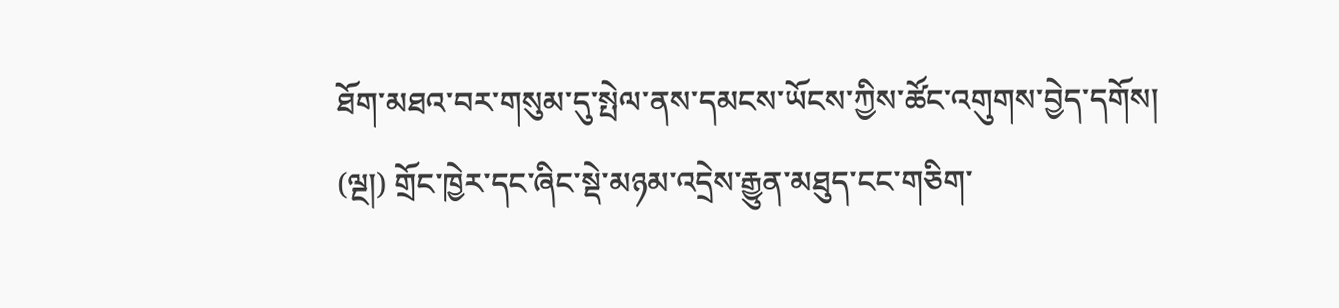ཐོག་མཐའ་བར་གསུམ་དུ་སྤེལ་ནས་དམངས་ཡོངས་ཀྱིས་ཚོང་འགུགས་བྱེད་དགོས།
(ལྔ།) གྲོང་ཁྱེར་དང་ཞིང་སྡེ་མཉམ་འདྲེས་རྒྱུན་མཐུད་ངང་གཅིག་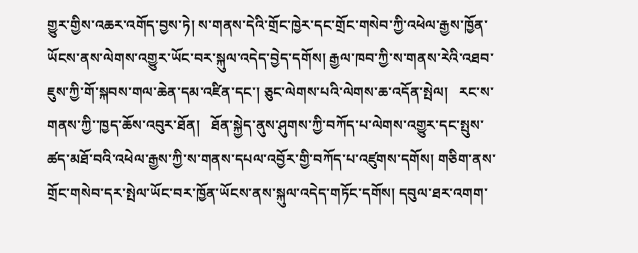གྱུར་གྱིས་འཆར་འགོད་བྱས་ཏེ། ས་གནས་དེའི་གྲོང་ཁྱེར་དང་གྲོང་གསེབ་ཀྱི་འཕེལ་རྒྱས་ཁྱོན་ཡོངས་ནས་ལེགས་འགྱུར་ཡོང་བར་སྐུལ་འདེད་བྱེད་དགོས། རྒྱལ་ཁབ་ཀྱི་ས་གནས་རེའི་འཐབ་ཇུས་ཀྱི་གོ་སྐབས་གལ་ཆེན་དམ་འཛིན་དང་། ཅུང་ལེགས་པའི་ལེགས་ཆ་འདོན་སྤེལ།   རང་ས་གནས་ཀྱི་་ཁྱད་ཆོས་འབུར་ཐོན།   ཐོན་སྐྱེད་ནུས་ཤུགས་ཀྱི་བཀོད་པ་ལེགས་འགྱུར་དང་སྤུས་ཚད་མཐོ་བའི་འཕེལ་རྒྱས་ཀྱི་ས་གནས་དཔལ་འབྱོར་གྱི་བཀོད་པ་འཛུགས་དགོས། གཅིག་ནས་གྲོང་གསེབ་དར་སྤེལ་ཡོང་བར་ཁྱོན་ཡོངས་ནས་སྐུལ་འདེད་གཏོང་དགོས། དབུལ་ཐར་འགག་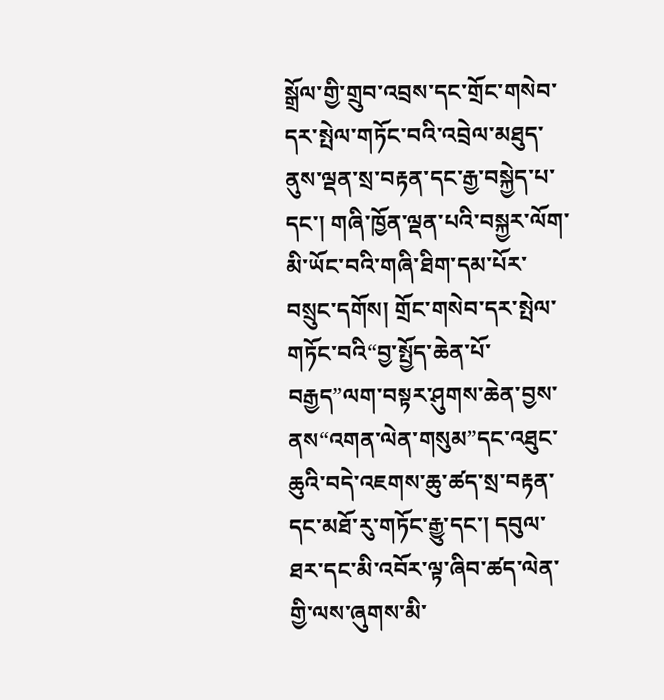སྒྲོལ་གྱི་གྲུབ་འབྲས་དང་གྲོང་གསེབ་དར་སྤེལ་གཏོང་བའི་འབྲེལ་མཐུད་ནུས་ལྡན་སྲ་བརྟན་དང་རྒྱ་བསྐྱེད་པ་དང་། གཞི་ཁྱོན་ལྡན་པའི་བསྐྱར་ལོག་མི་ཡོང་བའི་གཞི་ཐིག་དམ་པོར་བསྲུང་དགོས། གྲོང་གསེབ་དར་སྤེལ་གཏོང་བའི“བྱ་སྤྱོད་ཆེན་པོ་བརྒྱད”ལག་བསྟར་ཤུགས་ཆེན་བྱས་ནས“འགན་ལེན་གསུམ”དང་འཐུང་ཆུའི་བདེ་འཇགས་ཆུ་ཚད་སྲ་བརྟན་དང་མཐོ་རུ་གཏོང་རྒྱུ་དང་། དབུལ་ཐར་དང་མི་འབོར་ལྟ་ཞིབ་ཚད་ལེན་གྱི་ལས་ཞུགས་མི་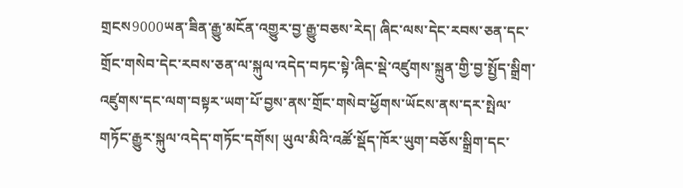གྲངས9000ཡན་ཟིན་རྒྱུ་མངོན་འགྱུར་བྱ་རྒྱུ་བཅས་རེད། ཞིང་ལས་དེང་རབས་ཅན་དང་གྲོང་གསེབ་དེང་རབས་ཅན་ལ་སྐུལ་འདེད་བཏང་སྟེ་ཞིང་སྡེ་འཛུགས་སྐྲུན་གྱི་བྱ་སྤྱོད་སྒྲིག་འཛུགས་དང་ལག་བསྟར་ཡག་པོ་བྱས་ནས་གྲོང་གསེབ་ཕྱོགས་ཡོངས་ནས་དར་སྤེལ་གཏོང་རྒྱུར་སྐུལ་འདེད་གཏོང་དགོས། ཡུལ་མིའི་འཚོ་སྡོད་ཁོར་ཡུག་བཅོས་སྒྲིག་དང་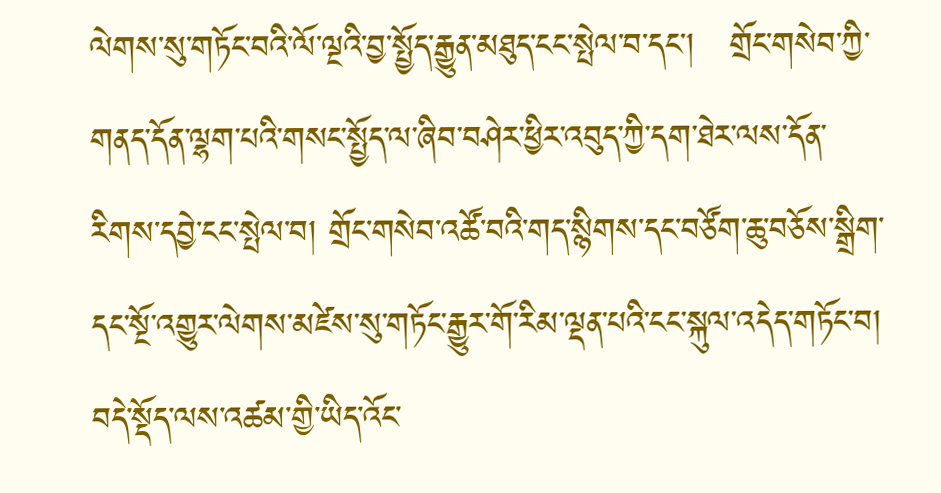ལེགས་སུ་གཏོང་བའི་ལོ་ལྔའི་བྱ་སྤྱོད་རྒྱུན་མཐུད་ངང་སྤེལ་བ་དང་།   གྲོང་གསེབ་ཀྱི་གནད་དོན་ལྷག་པའི་གསང་སྤྱོད་ལ་ཞིབ་བཤེར་ཕྱིར་འབུད་ཀྱི་དག་ཐེར་ལས་དོན་རིགས་དབྱེ་ངང་སྤེལ་བ། གྲོང་གསེབ་འཚོ་བའི་གད་སྙིགས་དང་བཙོག་ཆུ་བཅོས་སྒྲིག་དང་སྔོ་འགྱུར་ལེགས་མཛེས་སུ་གཏོང་རྒྱུར་གོ་རིམ་ལྡན་པའི་ངང་སྐུལ་འདེད་གཏོང་བ། བདེ་སྡོད་ལས་འཚམ་གྱི་ཡིད་འོང་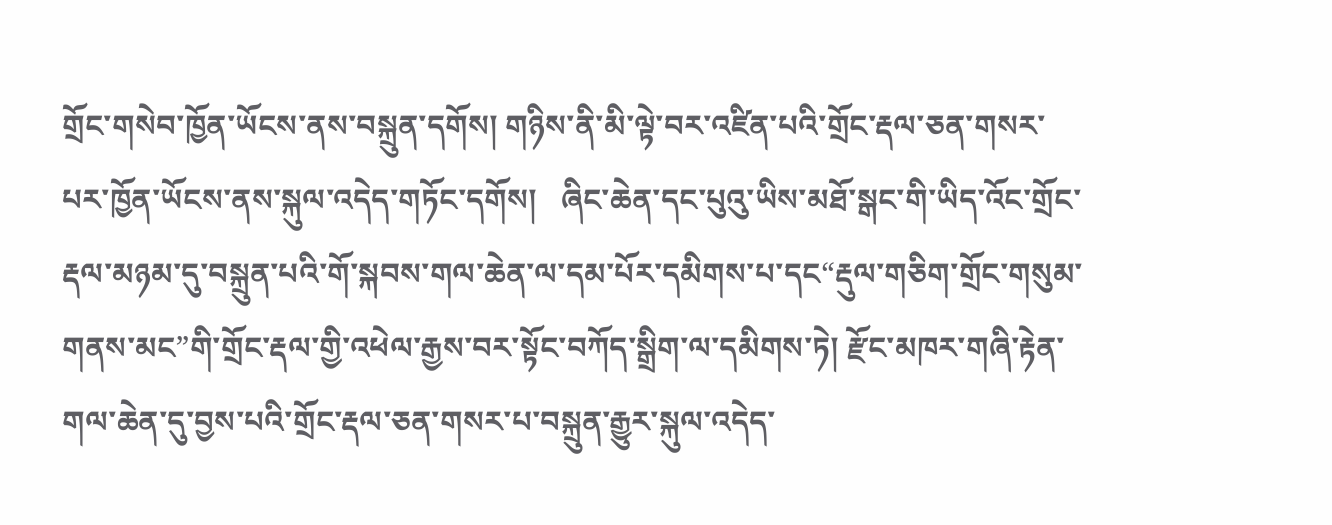གྲོང་གསེབ་ཁྱོན་ཡོངས་ནས་བསྐྲུན་དགོས། གཉིས་ནི་མི་ལྟེ་བར་འཛིན་པའི་གྲོང་རྡལ་ཅན་གསར་པར་ཁྱོན་ཡོངས་ནས་སྐུལ་འདེད་གཏོང་དགོས།   ཞིང་ཆེན་དང་པུའུ་ཡིས་མཐོ་སྒང་གི་ཡིད་འོང་གྲོང་རྡལ་མཉམ་དུ་བསྐྲུན་པའི་གོ་སྐབས་གལ་ཆེན་ལ་དམ་པོར་དམིགས་པ་དང“རྡུལ་གཅིག་གྲོང་གསུམ་གནས་མང”གི་གྲོང་རྡལ་གྱི་འཕེལ་རྒྱས་བར་སྟོང་བཀོད་སྒྲིག་ལ་དམིགས་ཏེ། རྫོང་མཁར་གཞི་རྟེན་གལ་ཆེན་དུ་བྱས་པའི་གྲོང་རྡལ་ཅན་གསར་པ་བསྐྲུན་རྒྱུར་སྐུལ་འདེད་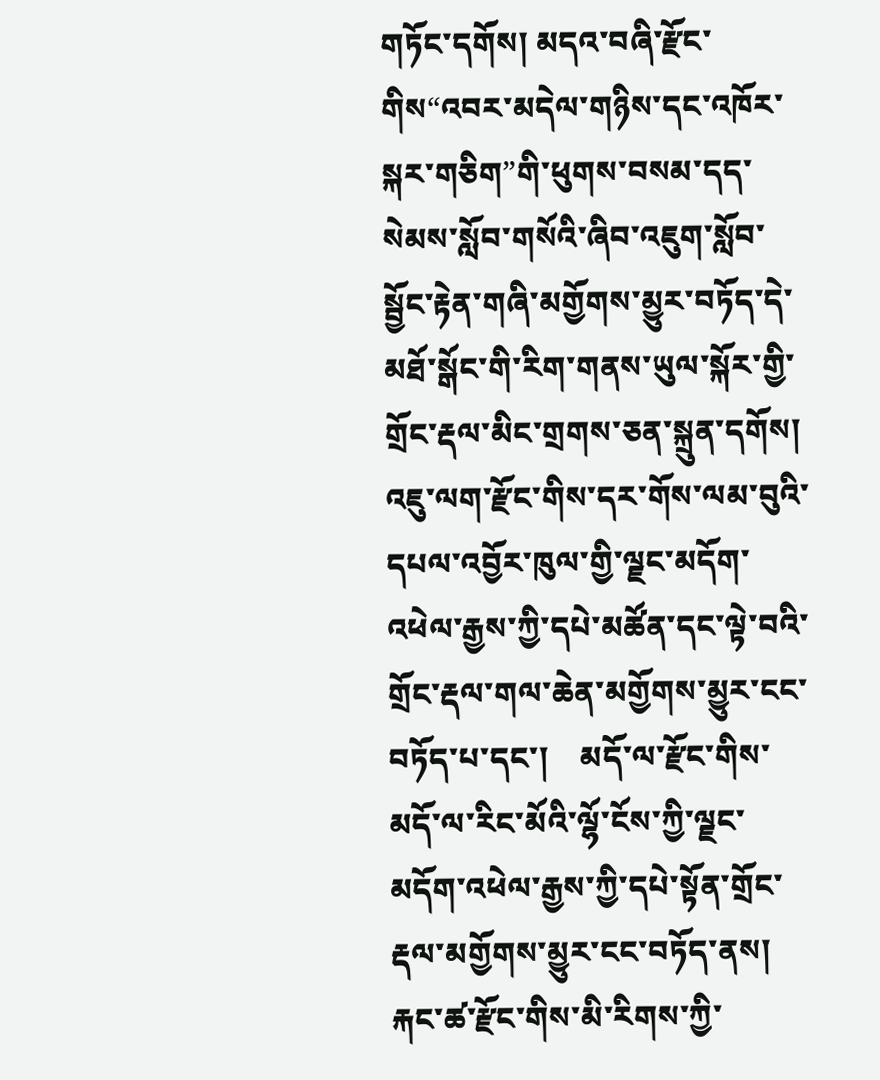གཏོང་དགོས། མདའ་བཞི་རྫོང་གིས“འབར་མདེལ་གཉིས་དང་འཁོར་སྐར་གཅིག”གི་ཕུགས་བསམ་དད་སེམས་སློབ་གསོའི་ཞིབ་འཇུག་སློབ་སྦྱོང་རྟེན་གཞི་མགྱོགས་མྱུར་བཏོད་དེ་མཐོ་སྒོང་གི་རིག་གནས་ཡུལ་སྐོར་གྱི་གྲོང་རྡལ་མིང་གྲགས་ཅན་སྐྲུན་དགོས།   འཇུ་ལག་རྫོང་གིས་དར་གོས་ལམ་བུའི་དཔལ་འབྱོར་ཁུལ་གྱི་ལྗང་མདོག་འཕེལ་རྒྱས་ཀྱི་དཔེ་མཚོན་དང་ལྟེ་བའི་གྲོང་རྡལ་གལ་ཆེན་མགྱོགས་མྱུར་ངང་བཏོད་པ་དང་།    མདོ་ལ་རྫོང་གིས་མདོ་ལ་རིང་མོའི་ལྷོ་ངོས་ཀྱི་ལྗང་མདོག་འཕེལ་རྒྱས་ཀྱི་དཔེ་སྟོན་གྲོང་རྡལ་མགྱོགས་མྱུར་ངང་བཏོད་ནས། རྐང་ཚ་རྫོང་གིས་མི་རིགས་ཀྱི་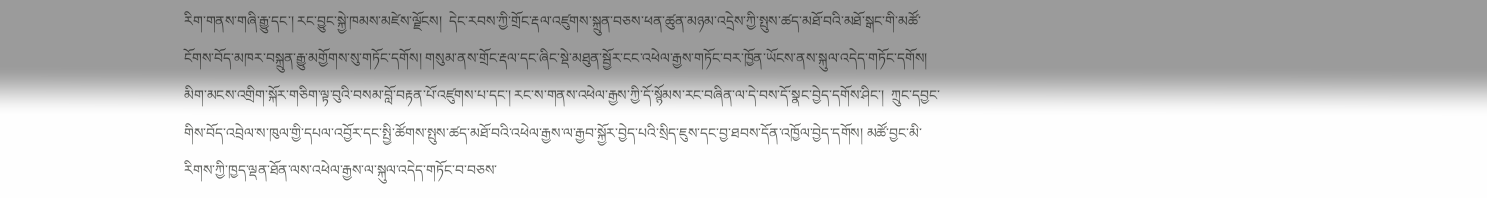རིག་གནས་གཞི་རྒྱུ་དང་། རང་བྱུང་སྐྱེ་ཁམས་མཛེས་ལྗོངས།  དེང་རབས་ཀྱི་གྲོང་རྡལ་འཛུགས་སྐྲུན་བཅས་ཕན་ཚུན་མཉམ་འདྲེས་ཀྱི་སྤུས་ཚད་མཐོ་བའི་མཐོ་སྒང་གི་མཚོ་ངོགས་བོད་མཁར་བསྐྲུན་རྒྱུ་མགྱོགས་སུ་གཏོང་དགོས། གསུམ་ནས་གྲོང་རྡལ་དང་ཞིང་སྡེ་མཐུན་སྦྱོར་ངང་འཕེལ་རྒྱས་གཏོང་བར་ཁྱོན་ཡོངས་ནས་སྐུལ་འདེད་གཏོང་དགོས། མིག་མངས་འགྲིག་སྐོར་གཅིག་ལྟ་བུའི་བསམ་བློ་བརྟན་པོ་འཛུགས་པ་དང་། རང་ས་གནས་འཕེལ་རྒྱས་ཀྱི་དོ་སྙོམས་རང་བཞིན་ལ་དེ་བས་དོ་སྣང་བྱེད་དགོས་ཤིང་།  ཀྲུང་དབྱང་གིས་བོད་འབྲེལ་ས་ཁུལ་གྱི་དཔལ་འབྱོར་དང་སྤྱི་ཚོགས་སྤུས་ཚད་མཐོ་བའི་འཕེལ་རྒྱས་ལ་རྒྱབ་སྐྱོར་བྱེད་པའི་སྲིད་ཇུས་དང་བྱ་ཐབས་དོན་འཁྱོལ་བྱེད་དགོས། མཚོ་བྱང་མི་རིགས་ཀྱི་ཁྱད་ལྡན་ཐོན་ལས་འཕེལ་རྒྱས་ལ་སྐུལ་འདེད་གཏོང་བ་བཅས་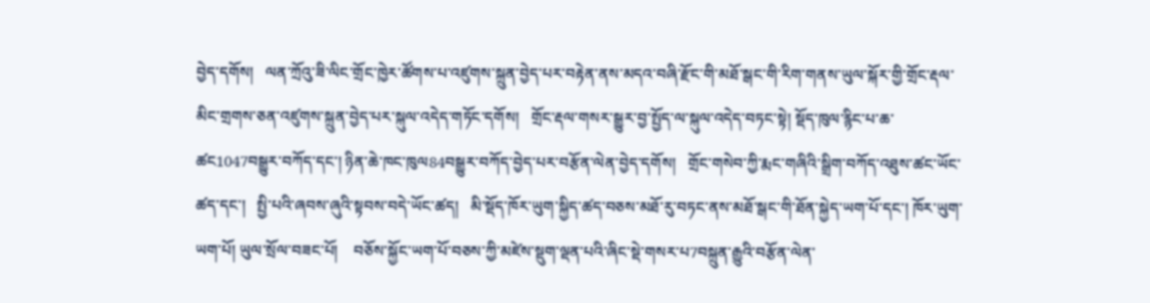བྱེད་དགོས།   ལན་ཀྲོའུ་ཟི་ལིང་གྲོང་ཁྱེར་ཚོགས་པ་འཛུགས་སྐྲུན་བྱེད་པར་བརྟེན་ནས་མདའ་བཞི་རྫོང་གི་མཐོ་སྒང་གི་རིག་གནས་ཡུལ་སྐོར་གྱི་གྲོང་རྡལ་མིང་གྲགས་ཅན་འཛུགས་སྐྲུན་བྱེད་པར་སྐུལ་འདེད་གཏོང་དགོས།   གྲོང་རྡལ་གསར་སྒྱུར་བྱ་སྤྱོད་ལ་སྐུལ་འདེད་བཏང་སྟེ། སྡོད་ཁུལ་རྙིང་པ་ཆ་ཚང1047བསྒྱུར་བཀོད་དང་། ཉིན་ཆེ་ཁང་ཁུལ84བསྒྱུར་བཀོད་བྱེད་པར་བརྩོན་ལེན་བྱེད་དགོས།   གྲོང་གསེབ་ཀྱི་རྨང་གཞིའི་སྒྲིག་བཀོད་འཐུས་ཚང་ཡོང་ཚད་དང་།   སྤྱི་པའི་ཞབས་ཞུའི་སྟབས་བདེ་ཡོང་ཚད།   མི་སྡོད་ཁོར་ཡུག་སྐྱིད་ཚད་བཅས་མཐོ་རུ་བཏང་ནས་མཐོ་སྒང་གི་ཐོན་སྐྱེད་ཡག་པོ་དང་། ཁོར་ཡུག་ཡག་པོ། ཡུལ་སྲོལ་བཟང་པོ།    བཅོས་སྐྱོང་ཡག་པོ་བཅས་ཀྱི་མཛེས་སྡུག་ལྡན་པའི་ཞིང་སྡེ་གསར་པ7བསྐྲུན་རྒྱུའི་བརྩོན་ལེན་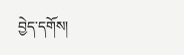བྱེད་དགོས།